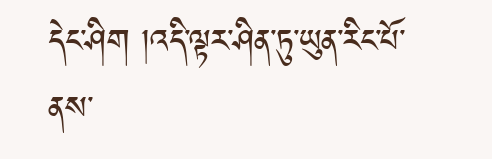དེང་ཤིག །འདི་ལྟར་ཤིན་ཏུ་ཡུན་རིང་པོ་ནས་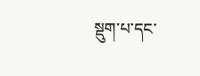སྡུག་པ་དང་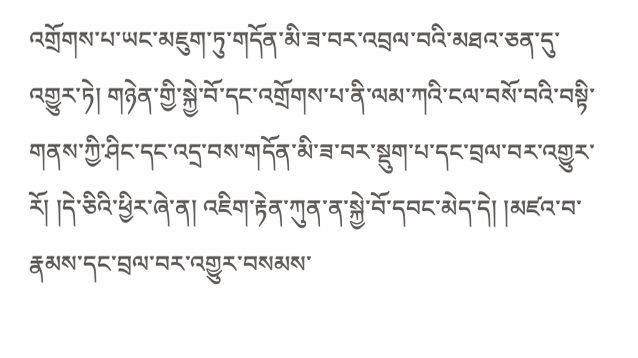འགྲོགས་པ་ཡང་མཇུག་ཏུ་གདོན་མི་ཟ་བར་འབྲལ་བའི་མཐའ་ཅན་དུ་འགྱུར་ཏེ། གཉེན་གྱི་སྐྱེ་བོ་དང་འགྲོགས་པ་ནི་ལམ་ཀའི་ངལ་བསོ་བའི་བསྟི་གནས་ཀྱི་ཤིང་དང་འདྲ་བས་གདོན་མི་ཟ་བར་སྡུག་པ་དང་བྲལ་བར་འགྱུར་རོ། །དེ་ཅིའི་ཕྱིར་ཞེ་ན། འཇིག་རྟེན་ཀུན་ན་སྐྱེ་བོ་དབང་མེད་དེ། །མཛའ་བ་རྣམས་དང་བྲལ་བར་འགྱུར་བསམས་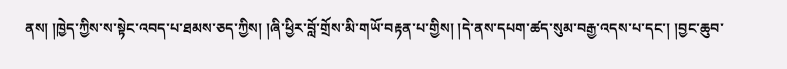ནས། །ཁྱེད་ཀྱིས་ས་སྟེང་འབད་པ་ཐམས་ཅད་ཀྱིས། །ཞི་ཕྱིར་བློ་གྲོས་མི་གཡོ་བརྟན་པ་གྱིས། །དེ་ནས་དཔག་ཚད་སུམ་བརྒྱ་འདས་པ་དང་། །བྱང་ཆུབ་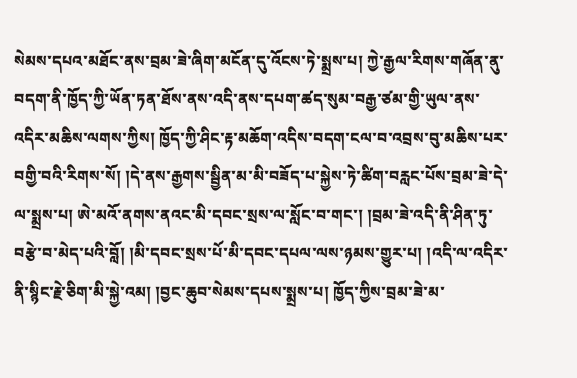སེམས་དཔའ་མཐོང་ནས་བྲམ་ཟེ་ཞིག་མངོན་དུ་འོངས་ཏེ་སྨྲས་པ། ཀྱེ་རྒྱལ་རིགས་གཞོན་ནུ་བདག་ནི་ཁྱོད་ཀྱི་ཡོན་ཏན་ཐོས་ནས་འདི་ནས་དཔག་ཚད་སུམ་བརྒྱ་ཙམ་གྱི་ཡུལ་ནས་འདིར་མཆིས་ལགས་ཀྱིས། ཁྱོད་ཀྱི་ཤིང་རྟ་མཆོག་འདིས་བདག་ངལ་བ་འབྲས་བུ་མཆིས་པར་བགྱི་བའི་རིགས་སོ། །དེ་ནས་རྒྱགས་སྦྱིན་མ་མི་བཟོད་པ་སྐྱེས་ཏེ་ཚིག་བརླང་པོས་བྲམ་ཟེ་དེ་ལ་སྨྲས་པ། ཨེ་མའོ་ནགས་ནའང་མི་དབང་སྲས་ལ་སློང་བ་གང་། །བྲམ་ཟེ་འདི་ནི་ཤིན་ཏུ་བརྩེ་བ་མེད་པའི་བློ། །མི་དབང་སྲས་པོ་མི་དབང་དཔལ་ལས་ཉམས་གྱུར་པ། །འདི་ལ་འདིར་ནི་སྙིང་རྗེ་ཅིག་མི་སྐྱེ་འམ། །བྱང་ཆུབ་སེམས་དཔས་སྨྲས་པ། ཁྱོད་ཀྱིས་བྲམ་ཟེ་མ་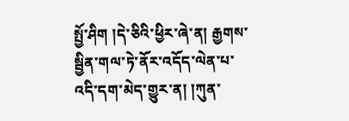སྤྱོ་ཤིག །དེ་ཅིའི་ཕྱིར་ཞེ་ན། རྒྱགས་སྦྱིན་གལ་ཏེ་ནོར་འདོད་ལེན་པ་འདི་དག་མེད་གྱུར་ན། །ཀུན་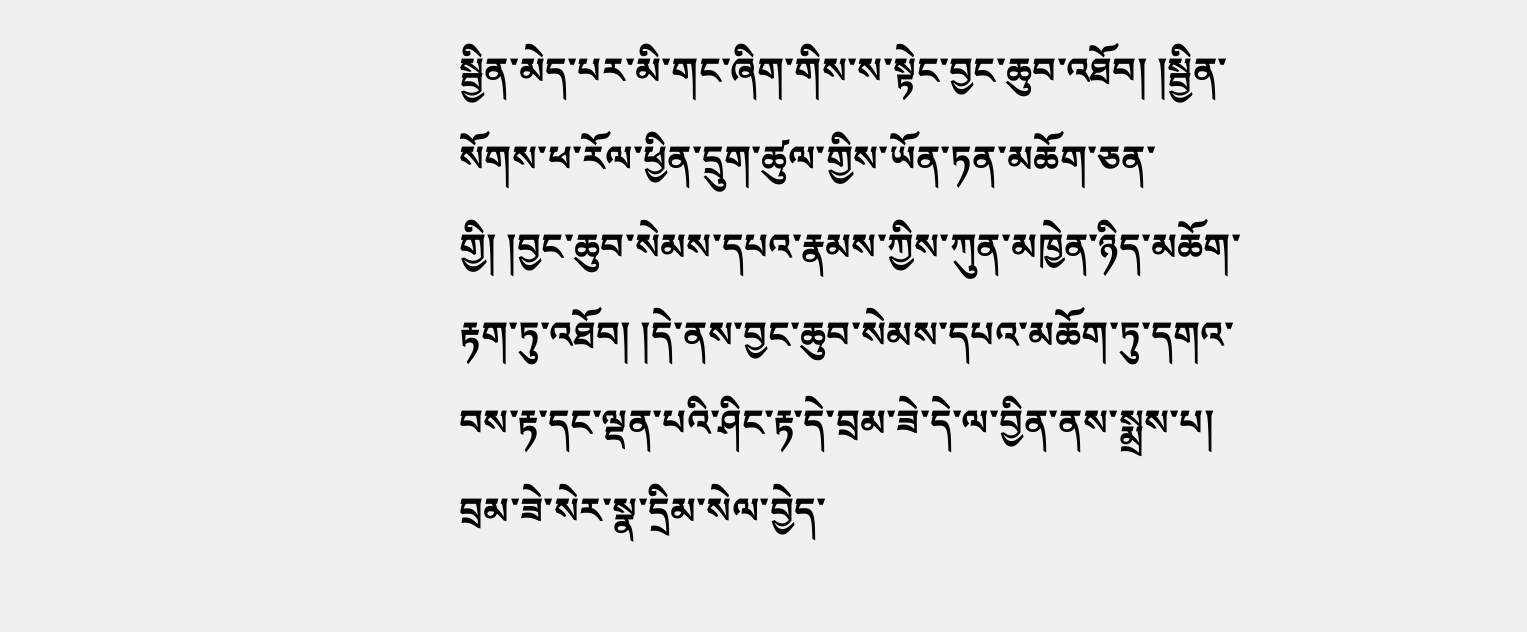སྦྱིན་མེད་པར་མི་གང་ཞིག་གིས་ས་སྟེང་བྱང་ཆུབ་འཐོབ། །སྦྱིན་སོགས་ཕ་རོལ་ཕྱིན་དྲུག་ཚུལ་གྱིས་ཡོན་ཏན་མཆོག་ཅན་གྱི། །བྱང་ཆུབ་སེམས་དཔའ་རྣམས་ཀྱིས་ཀུན་མཁྱེན་ཉིད་མཆོག་རྟག་ཏུ་འཐོབ། །དེ་ནས་བྱང་ཆུབ་སེམས་དཔའ་མཆོག་ཏུ་དགའ་བས་རྟ་དང་ལྡན་པའི་ཤིང་རྟ་དེ་བྲམ་ཟེ་དེ་ལ་བྱིན་ནས་སྨྲས་པ། བྲམ་ཟེ་སེར་སྣ་དྲིམ་སེལ་བྱེད་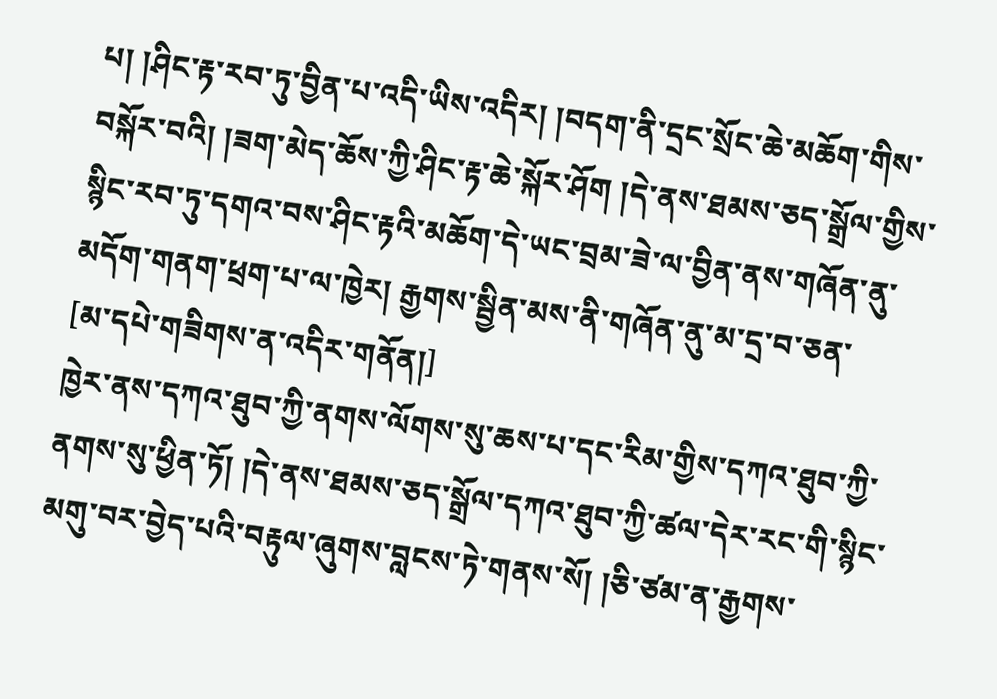པ། །ཤིང་རྟ་རབ་ཏུ་བྱིན་པ་འདི་ཡིས་འདིར། །བདག་ནི་དྲང་སྲོང་ཆེ་མཆོག་གིས་བསྐོར་བའི། །ཟག་མེད་ཆོས་ཀྱི་ཤིང་རྟ་ཆེ་སྐོར་ཤོག །དེ་ནས་ཐམས་ཅད་སྒྲོལ་གྱིས་སྙིང་རབ་ཏུ་དགའ་བས་ཤིང་རྟའི་མཆོག་དེ་ཡང་བྲམ་ཟེ་ལ་བྱིན་ནས་གཞོན་ནུ་མདོག་གནག་ཕྲག་པ་ལ་ཁྱེར། རྒྱགས་སྦྱིན་མས་ནི་གཞོན་ནུ་མ་དྲ་བ་ཅན་
[མ་དཔེ་གཟིགས་ན་འདིར་གནོན།]
ཁྱེར་ནས་དཀའ་ཐུབ་ཀྱི་ནགས་ལོགས་སུ་ཆས་པ་དང་རིམ་གྱིས་དཀའ་ཐུབ་ཀྱི་ནགས་སུ་ཕྱིན་ཏོ། །དེ་ནས་ཐམས་ཅད་སྒྲོལ་དཀའ་ཐུབ་ཀྱི་ཚལ་དེར་རང་གི་སྙིང་མགུ་བར་བྱེད་པའི་བརྟུལ་ཞུགས་བླངས་ཏེ་གནས་སོ། །ཅི་ཙམ་ན་རྒྱགས་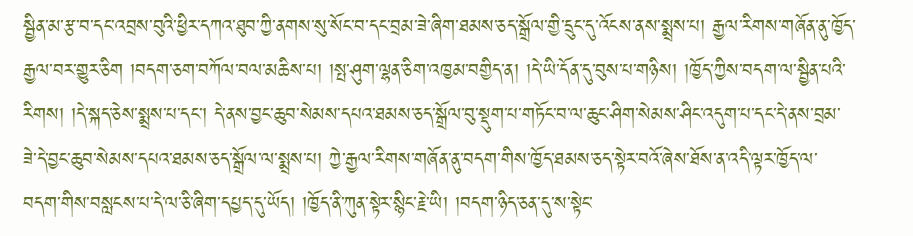སྦྱིན་མ་རྩ་བ་དང་འབྲས་བུའི་ཕྱིར་དཀའ་ཐུབ་ཀྱི་ནགས་སུ་སོང་བ་དང་བྲམ་ཟེ་ཞིག་ཐམས་ཅད་སྒྲོལ་གྱི་དྲུང་དུ་འོངས་ནས་སྨྲས་པ། རྒྱལ་རིགས་གཞོན་ནུ་ཁྱོད་རྒྱལ་བར་གྱུར་ཅིག །བདག་ཅག་བཀོལ་བལ་མཆིས་པ། །སྤ་ཤུག་ལྷན་ཅིག་འཁྱམ་བགྱིད་ན། །དེ་ཡི་དོན་དུ་བུས་པ་གཉིས། །ཁྱོད་ཀྱིས་བདག་ལ་སྦྱིན་པའི་རིགས། །དེ་སྐད་ཅེས་སྨྲས་པ་དང་། དེ་ནས་བྱང་ཆུབ་སེམས་དཔའ་ཐམས་ཅད་སྒྲོལ་བུ་སྡུག་པ་གཏོང་བ་ལ་ཆུང་ཤིག་སེམས་ཤིང་འདུག་པ་དང་དེ་ནས་བྲམ་ཟེ་དེ་བྱང་ཆུབ་སེམས་དཔའ་ཐམས་ཅད་སྒྲོལ་ལ་སྨྲས་པ། ཀྱེ་རྒྱལ་རིགས་གཞོན་ནུ་བདག་གིས་ཁྱོད་ཐམས་ཅད་སྟེར་བའོ་ཞེས་ཐོས་ན་འདི་ལྟར་ཁྱོད་ལ་བདག་གིས་བསླངས་པ་དེ་ལ་ཅི་ཞིག་དཔྱད་དུ་ཡོད། །ཁྱོད་ནི་ཀུན་སྟེར་སྙིང་རྗེ་ཡི། །བདག་ཉིད་ཅན་དུ་ས་སྟེང་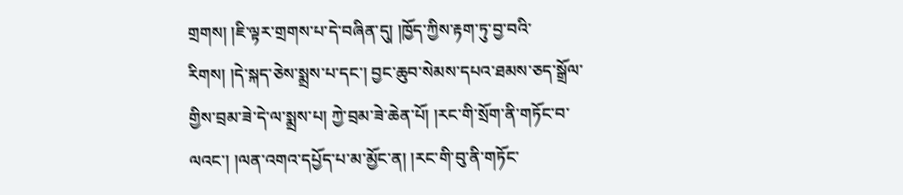གྲགས། །ཇི་ལྟར་གྲགས་པ་དེ་བཞིན་དུ། །ཁྱོད་ཀྱིས་རྟག་ཏུ་བྱ་བའི་རིགས། །དེ་སྐད་ཅེས་སྨྲས་པ་དང་། བྱང་ཆུབ་སེམས་དཔའ་ཐམས་ཅད་སྒྲོལ་གྱིས་བྲམ་ཟེ་དེ་ལ་སྨྲས་པ། ཀྱེ་བྲམ་ཟེ་ཆེན་པོ། །རང་གི་སྲོག་ནི་གཏོང་བ་ལའང་། །ལན་འགའ་དཔྱོད་པ་མ་མྱོང་ན། །རང་གི་བུ་ནི་གཏོང་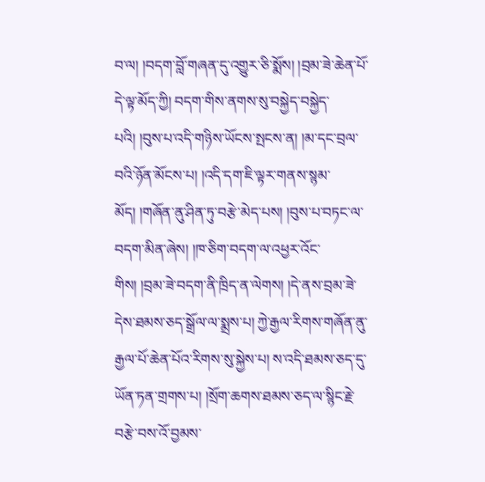བ་ལ། །བདག་བློ་གཞན་དུ་འགྱུར་ཅི་སྨོས། །བྲམ་ཟེ་ཆེན་པོ་དེ་ལྟ་མོད་ཀྱི། བདག་གིས་ནགས་སུ་བསྐྱེད་བསྐྱེད་པའི། །བུས་པ་འདི་གཉིས་ཡོངས་སྤངས་ན། །མ་དང་བྲལ་བའི་ཉོན་མོངས་པ། །འདི་དག་ཇི་ལྟར་གནས་སྙམ་མོད། །གཞོན་ནུ་ཤིན་ཏུ་བརྩེ་མེད་པས། །བུས་པ་བཏང་ལ་བདག་མིན་ཞེས། །ཁ་ཅིག་བདག་ལ་འཕྱར་འོང་གིས། །བྲམ་ཟེ་བདག་ནི་ཁྲིད་ན་ལེགས། །དེ་ནས་བྲམ་ཟེ་དེས་ཐམས་ཅད་སྒྲོལ་ལ་སྨྲས་པ། ཀྱེ་རྒྱལ་རིགས་གཞོན་ནུ་རྒྱལ་པོ་ཆེན་པོའ་རིགས་སུ་སྐྱེས་པ། ས་འདི་ཐམས་ཅད་དུ་ཡོན་ཏན་གྲགས་པ། །སྲོག་ཆགས་ཐམས་ཅད་ལ་སྙིང་རྗེ་བརྩེ་བས་འོ་བྱམས་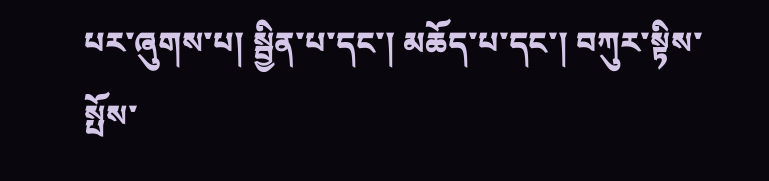པར་ཞུགས་པ། སྦྱིན་པ་དང་། མཆོད་པ་དང་། བཀུར་སྟིས་སྤོས་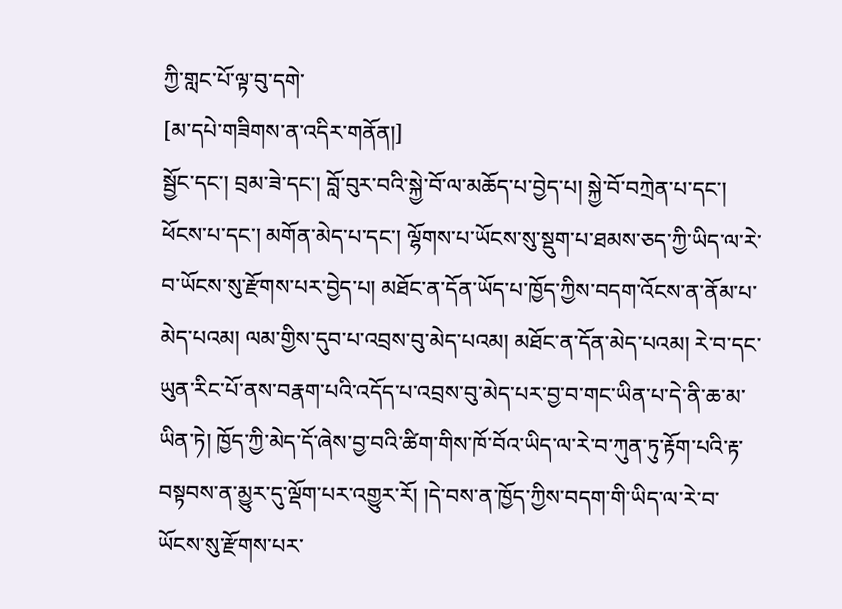ཀྱི་གླང་པོ་ལྟ་བུ་དགེ་
[མ་དཔེ་གཟིགས་ན་འདིར་གནོན།]
སྦྱོང་དང་། བྲམ་ཟེ་དང་། བློ་བུར་བའི་སྐྱེ་བོ་ལ་མཆོད་པ་བྱེད་པ། སྐྱེ་བོ་བཀྲེན་པ་དང་། ཕོངས་པ་དང་། མགོན་མེད་པ་དང་། ལྷོགས་པ་ཡོངས་སུ་སྡུག་པ་ཐམས་ཅད་ཀྱི་ཡིད་ལ་རེ་བ་ཡོངས་སུ་རྫོགས་པར་བྱེད་པ། མཐོང་ན་དོན་ཡོད་པ་ཁྱོད་ཀྱིས་བདག་འོངས་ན་ནོམ་པ་མེད་པའམ། ལམ་གྱིས་དུབ་པ་འབྲས་བུ་མེད་པའམ། མཐོང་ན་དོན་མེད་པའམ། རེ་བ་དང་ཡུན་རིང་པོ་ནས་བརྣག་པའི་འདོད་པ་འབྲས་བུ་མེད་པར་བྱ་བ་གང་ཡིན་པ་དེ་ནི་ཆ་མ་ཡིན་ཏེ། ཁྱོད་ཀྱི་མེད་དོ་ཞེས་བྱ་བའི་ཚིག་གིས་ཁོ་བོའ་ཡིད་ལ་རེ་བ་ཀུན་ཏུ་རྟོག་པའི་རྟ་བསྟབས་ན་མྱུར་དུ་ལྡོག་པར་འགྱུར་རོ། །དེ་བས་ན་ཁྱོད་ཀྱིས་བདག་གི་ཡིད་ལ་རེ་བ་ཡོངས་སུ་རྫོགས་པར་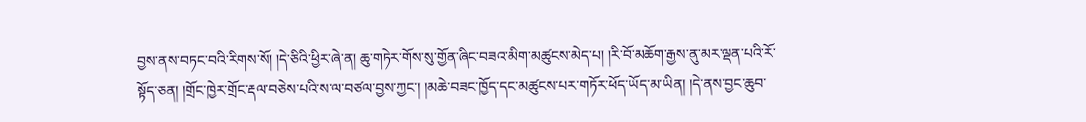བྱས་ནས་བཏང་བའི་རིགས་སོ། །དེ་ཅིའི་ཕྱིར་ཞེ་ན། ཆུ་གཏེར་གོས་སུ་གྱོན་ཞིང་བཟའ་མིག་མཚུངས་མེད་པ། །རི་བོ་མཆོག་རྒྱས་ནུ་མར་ལྡན་པའི་རོ་སྟོད་ཅན། །གྲོང་ཁྱེར་གྲོང་རྡལ་བཅེས་པའི་ས་ལ་བཙལ་བྱས་ཀྱང་། །མཆེ་བཟང་ཁྱོད་དང་མཚུངས་པར་གཏོར་ཕོད་ཡོད་མ་ཡིན། །དེ་ནས་བྱང་ཆུབ་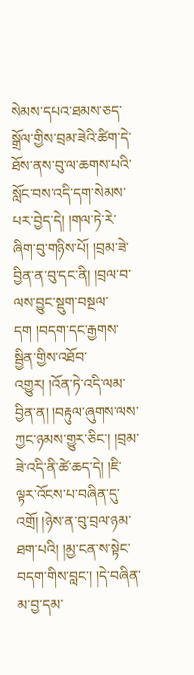སེམས་དཔའ་ཐམས་ཅད་སྒྲོལ་གྱིས་བྲམ་ཟེའི་ཚིག་དེ་ཐོས་ནས་བུ་ལ་ཆགས་པའི་སློང་བས་འདི་དག་སེམས་པར་བྱེད་དེ། །གལ་ཏེ་རེ་ཞིག་བུ་གཉིས་པོ། །བྲམ་ཟེ་བྱིན་ན་བུ་དང་ནི། །བྲལ་བ་ལས་བྱུང་སྡུག་བསྔལ་དག །བདག་དང་རྒྱགས་སྦྱིན་གྱིས་འཐོབ་འགྱུར། །འོན་ཏེ་འདི་ལམ་བྱིན་ན། །བརྟུལ་ཞུགས་ལས་ཀྱང་ཉམས་གྱུར་ཅིང་། །བྲམ་ཟེ་འདི་ནི་ཚེ་ཆད་དེ། །ཇི་ལྟར་འོངས་པ་བཞིན་དུ་འགྲོ། །ཉེས་ན་བུ་བྲལ་ཉམ་ཐག་པའི། །མྱ་ངན་ས་སྟེང་བདག་གིས་བླང་། །དེ་བཞིན་མ་བྱ་དམ་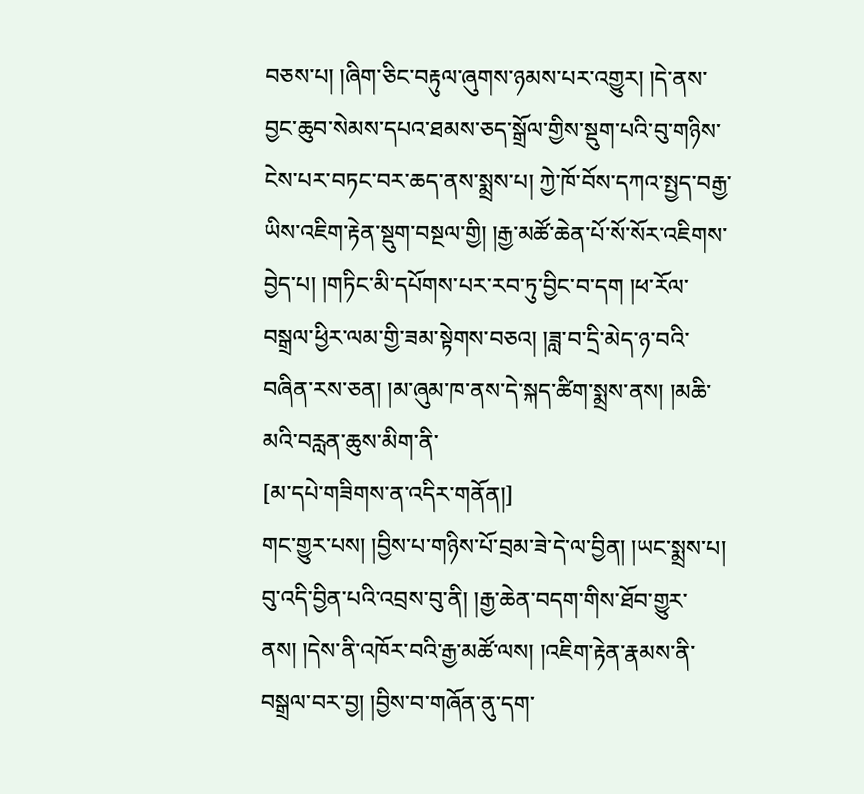བཅས་པ། །ཞིག་ཅིང་བརྟུལ་ཞུགས་ཉམས་པར་འགྱུར། །དེ་ནས་བྱང་ཆུབ་སེམས་དཔའ་ཐམས་ཅད་སྒྲོལ་གྱིས་སྡུག་པའི་བུ་གཉིས་ངེས་པར་བཏང་བར་ཆད་ནས་སྨྲས་པ། ཀྱེ་ཁོ་བོས་དཀའ་སྤྱད་བརྒྱ་ཡིས་འཇིག་རྟེན་སྡུག་བསྔལ་གྱི། །རྒྱ་མཚོ་ཆེན་པོ་སོ་སོར་འཇིགས་བྱེད་པ། །གཏིང་མི་དཔོགས་པར་རབ་ཏུ་བྱིང་བ་དག །ཕ་རོལ་བསྒྲལ་ཕྱིར་ལམ་གྱི་ཟམ་སྟེགས་བཅའ། །ཟླ་བ་དྲི་མེད་ཉ་བའི་བཞིན་རས་ཅན། །མ་ཞུམ་ཁ་ནས་དེ་སྐད་ཚིག་སྨྲས་ནས། །མཆི་མའི་བརླན་ཆུས་མིག་ནི་
[མ་དཔེ་གཟིགས་ན་འདིར་གནོན།]
གང་གྱུར་པས། །བྱིས་པ་གཉིས་པོ་བྲམ་ཟེ་དེ་ལ་བྱིན། །ཡང་སྨྲས་པ། བུ་འདི་བྱིན་པའི་འབྲས་བུ་ནི། །རྒྱ་ཆེན་བདག་གིས་ཐོབ་གྱུར་ནས། །དེས་ནི་འཁོར་བའི་རྒྱ་མཚོ་ལས། །འཇིག་རྟེན་རྣམས་ནི་བསྒྲལ་བར་བྱ། །བྱིས་བ་གཞོན་ནུ་དག་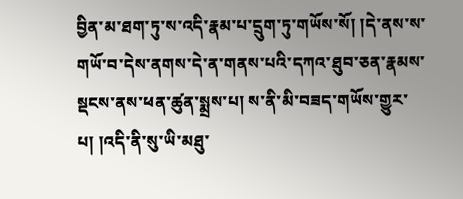བྱིན་མ་ཐག་ཏུ་ས་འདི་རྣམ་པ་དྲུག་ཏུ་གཡོས་སོ། །དེ་ནས་ས་གཡོ་བ་དེས་ནགས་དེ་ན་གནས་པའི་དཀའ་ཐུབ་ཅན་རྣམས་སྡངས་ནས་ཕན་ཚུན་སྨྲས་པ། ས་ནི་མི་བཟད་གཡོས་གྱུར་པ། །འདི་ནི་སུ་ཡི་མཐུ་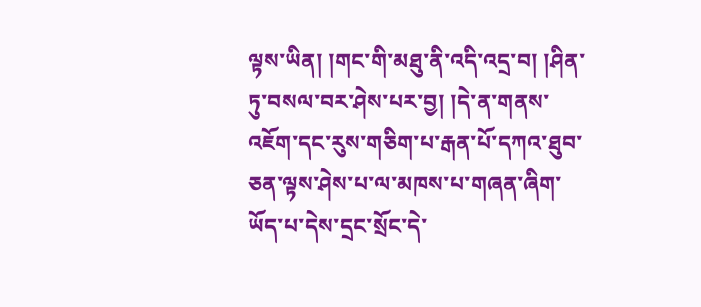ལྟས་ཡིན། །གང་གི་མཐུ་ནི་འདི་འདྲ་བ། །ཤིན་ཏུ་བསལ་བར་ཤེས་པར་བྱ། །དེ་ན་གནས་འཇོག་དང་རུས་གཅིག་པ་རྒན་པོ་དཀའ་ཐུབ་ཅན་ལྟས་ཤེས་པ་ལ་མཁས་པ་གཞན་ཞིག་ཡོད་པ་དེས་དྲང་སྲོང་དེ་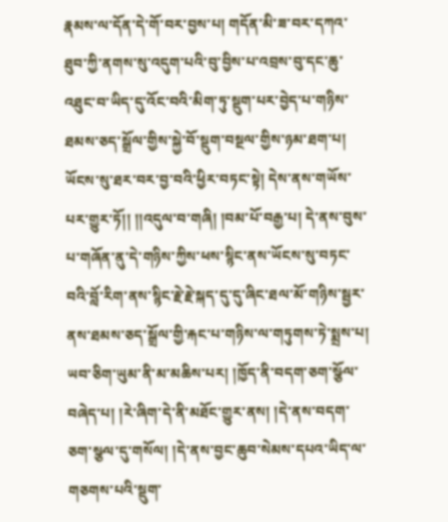རྣམས་ལ་དོན་དེ་གོ་བར་བྱས་པ། གདོན་མི་ཟ་བར་དཀའ་ཐུབ་ཀྱི་ནགས་སུ་འདུག་པའི་བུ་བྱིས་པ་འབྲས་བུ་དང་ཆུ་འཐུང་བ་ཡིད་དུ་འོང་བའི་མིག་ཏུ་སྡུག་པར་བྱེད་པ་གཉིས་ཐམས་ཅད་སྒྲོལ་གྱིས་སྐྱེ་བོ་སྡུག་བསྔལ་གྱིས་ཉམ་ཐག་པ། ཡོངས་སུ་ཐར་བར་བྱ་བའི་ཕྱིར་བཏང་སྟེ། དེས་ནས་གཡོས་པར་གྱུར་ཏོ།། །།འདུལ་བ་གཞི། །བམ་པོ་བརྒྱ་པ། དེ་ནས་བུས་པ་གཞོན་ནུ་དེ་གཉིས་ཀྱིས་ཕས་སྙིང་ནས་ཡོངས་སུ་བཏང་བའི་བློ་རིག་ནས་སྙིང་རྗེ་རྗེ་སྐད་དུ་དུ་ཞིང་ཐལ་མོ་གཉིས་སྦྱར་ནས་ཐམས་ཅད་སྒྲོལ་གྱི་རྐང་པ་གཉིས་ལ་གཏུགས་ཏེ་སྨྲས་པ། ཡབ་ཅིག་ཡུམ་ནི་མ་མཆིས་པར། །ཁྱོད་ནི་བདག་ཅག་སྩོལ་བཞེད་པ། །རེ་ཞིག་དེ་ནི་མཐོང་གྱུར་ནས། །དེ་ནས་བདག་ཅག་སྩལ་དུ་གསོལ། །དེ་ནས་བྱང་ཆུབ་སེམས་དཔའ་ཡིད་ལ་གཅགས་པའི་སྡུག་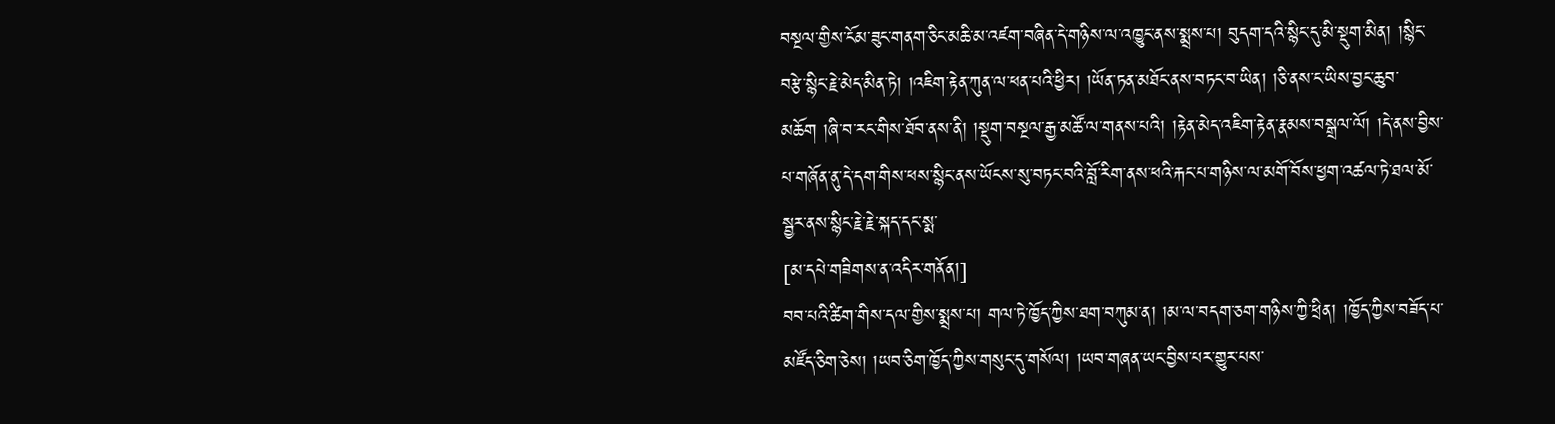བསྔལ་གྱིས་ངོམ་ཟུང་གནག་ཅིང་མཆི་མ་འཛག་བཞིན་དེ་གཉིས་ལ་འཁྱུང་ནས་སྨྲས་པ། བུདག་དའི་སྙིང་དུ་མི་སྡུག་མིན། །སྙིང་བརྩེ་སྙིང་རྗེ་མེད་མིན་ཏེ། །འཇིག་རྟེན་ཀུན་ལ་ཕན་པའི་ཕྱིར། །ཡོན་ཏན་མཐོང་ནས་བཏང་བ་ཡིན། །ཅི་ནས་ང་ཡིས་བྱང་ཆུབ་མཆོག །ཞི་བ་རང་གིས་ཐོབ་ནས་ནི། །སྡུག་བསྔལ་རྒྱ་མཚོ་ལ་གནས་པའི། །རྟེན་མེད་འཇིག་རྟེན་རྣམས་བསྒྲལ་ལོ། །དེ་ནས་བྱིས་པ་གཞོན་ནུ་དེ་དག་གིས་ཕས་སྙིང་ནས་ཡོངས་སུ་བཏང་བའི་བློ་རིག་ནས་ཕའི་རྐང་པ་གཉིས་ལ་མགོ་བོས་ཕྱག་འཚལ་ཏེ་ཐལ་མོ་སྦྱར་ནས་སྙིང་རྗེ་རྗེ་སྐད་དང་སྨ་
[མ་དཔེ་གཟིགས་ན་འདིར་གནོན།]
བབ་པའི་ཚིག་གིས་དལ་གྱིས་སྨྲས་པ། གལ་ཏེ་ཁྱོད་ཀྱིས་ཐག་བཀུམ་ན། །མ་ལ་བདག་ཅག་གཉིས་ཀྱི་ཕྲིན། །ཁྱོད་ཀྱིས་བཟོད་པ་མཛོད་ཅིག་ཅེས། །ཡབ་ཅིག་ཁྱོད་ཀྱིས་གསུང་དུ་གསོལ། །ཡབ་གཞན་ཡང་བྱིས་པར་གྱུར་པས་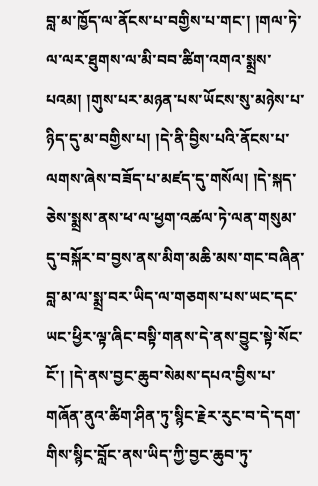བླ་མ་ཁྱོད་ལ་ནོངས་པ་བགྱིས་པ་གང་། །གལ་ཏེ་ལ་ལར་ཐུགས་ལ་མི་བབ་ཚིག་འགའ་སྨྲས་པའམ། །གུས་པར་མཉན་པས་ཡོངས་སུ་མཉེས་པ་ཉིད་དུ་མ་བགྱིས་པ། །དེ་ནི་བྱིས་པའི་ནོངས་པ་ལགས་ཞེས་བཟོད་པ་མཛད་དུ་གསོལ། །དེ་སྐད་ཅེས་སྨྲས་ནས་ཕ་ལ་ཕྱག་འཚལ་ཏེ་ལན་གསུམ་དུ་བསྐོར་བ་བྱས་ནས་མིག་མཆི་མས་གང་བཞིན་བླ་མ་ལ་སྨྲ་བར་ཡིད་ལ་གཅགས་པས་ཡང་དང་ཡང་ཕྱིར་ལྟ་ཞིང་བསྟི་གནས་དེ་ནས་བྱུང་སྟེ་སོང་ངོ་། །དེ་ནས་བྱང་ཆུབ་སེམས་དཔའ་བྱིས་པ་གཞོན་ནུའ་ཚིག་ཤིན་ཏུ་སྙིང་རྗེར་རུང་བ་དེ་དག་གིས་སྙིང་བློང་ནས་ཡིད་ཀྱི་བྱང་ཆུབ་ཏུ་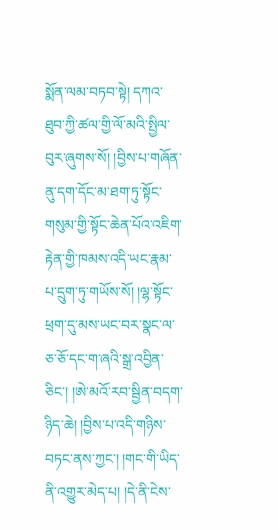སྨོན་ལམ་བཏབ་སྟེ། དཀའ་ཐུབ་ཀྱི་ཚལ་གྱི་ལོ་མའི་སྤྱིལ་བུར་ཞུགས་སོ། །བྱིས་པ་གཞོན་ནུ་དག་དོང་མ་ཐག་ཏུ་སྟོང་གསུམ་གྱི་སྟོང་ཆེན་པོའ་འཇིག་རྟེན་གྱི་ཁམས་འདི་ཡང་རྣམ་པ་དྲུག་ཏུ་གཡོས་སོ། །ལྷ་སྟོང་ཕྲག་དུ་མས་ཡང་བར་སྣང་ལ་ཅ་ཅོ་དང་ག་ཞའི་སྒྲ་འབྱིན་ཅིང་། །ཨེ་མའོ་རབ་སྦྱིན་བདག་ཉིད་ཆེ། །བྱིས་པ་འདི་གཉིས་བཏང་ནས་ཀྱང་། །གང་གི་ཡིད་ནི་འགྱུར་མེད་པ། །དེ་ནི་ངེས་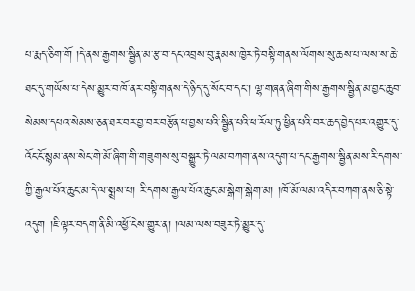པ་རྨད་ཅིག་གོ །དེ་ནས་རྒྱགས་སྦྱིན་མ་རྩ་བ་དང་འབྲས་བུ་རྣམས་ཁྱེར་ཏེ་བསྟི་གནས་ལོགས་སུ་ཆས་པ་ལས་ས་ཆེ་ཐང་དུ་གཡོས་པ་དེས་མྱུར་བ་ཁོ་ནར་བསྟི་གནས་དེ་ཉིད་དུ་སོང་བ་དང་། ལྷ་གཞན་ཞིག་གིས་རྒྱགས་སྦྱིན་མ་བྱང་ཆུབ་སེམས་དཔའ་སེམས་ཅན་ཐར་བར་བྱ་བར་བརྩོན་པ་བྱས་པའི་སྦྱིན་པའི་ཕ་རོལ་ཏུ་ཕྱིན་པའི་བར་ཆད་བྱེད་པར་འགྱུར་དུ་འོང་ངོ་སྙམ་ནས་སེང་གེ་མོ་ཞིག་གི་གཟུགས་སུ་བསྒྱུར་ཏེ་ལམ་བཀག་ནས་འདུག་པ་དང་རྒྱགས་སྦྱིན་མས་རི་དགས་ཀྱི་རྒྱལ་པོའ་ཆུང་མ་དེ་ལ་སྨྲས་པ། རི་དགས་རྒྱལ་པོའ་ཆུང་མ་སྒེག་སྒེག་མ། །ཁོ་མོ་ལམ་འདིར་བཀག་ནས་ཅི་སྟེ་འདུག །ཇི་ལྟར་བདག་ནི་མི་འཕྱོ་ངེས་གྱུར་ན། །ལམ་ལས་བཟུར་ཏེ་མྱུར་དུ་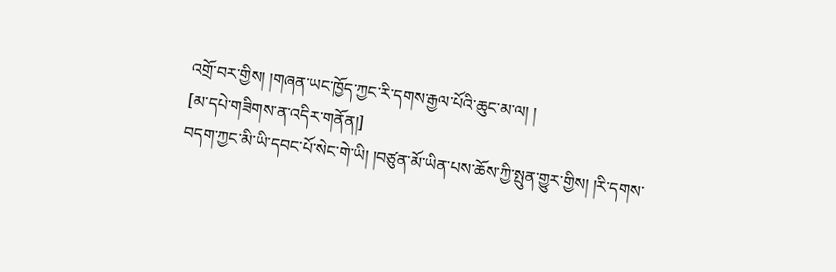འགྲོ་བར་གྱིས། །གཞན་ཡང་ཁྱོད་ཀྱང་རི་དགས་རྒྱལ་པོའི་ཆུང་མ་ལ། །
[མ་དཔེ་གཟིགས་ན་འདིར་གནོན།]
བདག་ཀྱང་མི་ཡི་དབང་པོ་སེང་གེ་ཡི། །བཙུན་མོ་ཡིན་པས་ཆོས་ཀྱི་སྤུན་གྱུར་གྱིས། །རི་དགས་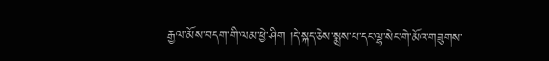རྒྱལ་མོས་བདག་གི་ལམ་ཕྱེ་ཤིག །དེ་སྐད་ཅེས་སྨྲས་པ་དང་ལྷ་སེང་གེ་མོའ་གཟུགས་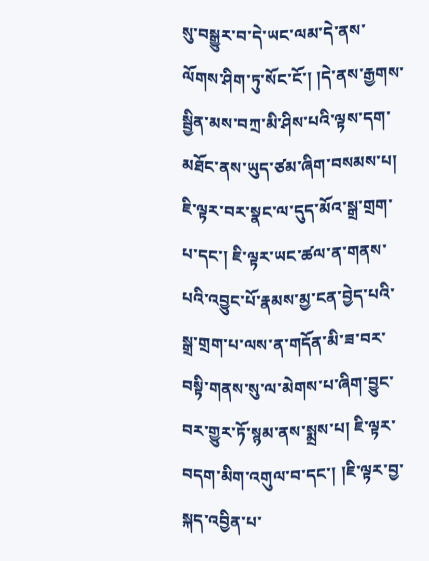སུ་བསྒྱུར་བ་དེ་ཡང་ལམ་དེ་ནས་ལོགས་ཤིག་ཏུ་སོང་ངོ་། །དེ་ནས་རྒྱགས་སྦྱིན་མས་བཀྲ་མི་ཤིས་པའི་ལྟས་དག་མཐོང་ནས་ཡུད་ཙམ་ཞིག་བསམས་པ། ཇི་ལྟར་བར་སྣང་ལ་དུད་མོའ་སྒྲ་གྲག་པ་དང་། ཇི་ལྟར་ཡང་ཚལ་ན་གནས་པའི་འབྱུང་པོ་རྣམས་མྱ་ངན་བྱེད་པའི་སྒྲ་གྲག་པ་ལས་ན་གདོན་མི་ཟ་བར་བསྟི་གནས་སུ་ལ་མེགས་པ་ཞིག་བྱུང་བར་གྱུར་ཏོ་སྙམ་ནས་སྨྲས་པ། ཇི་ལྟར་བདག་མིག་འགུལ་བ་དང་། །ཇི་ལྟར་བྱ་སྐད་འབྱིན་པ་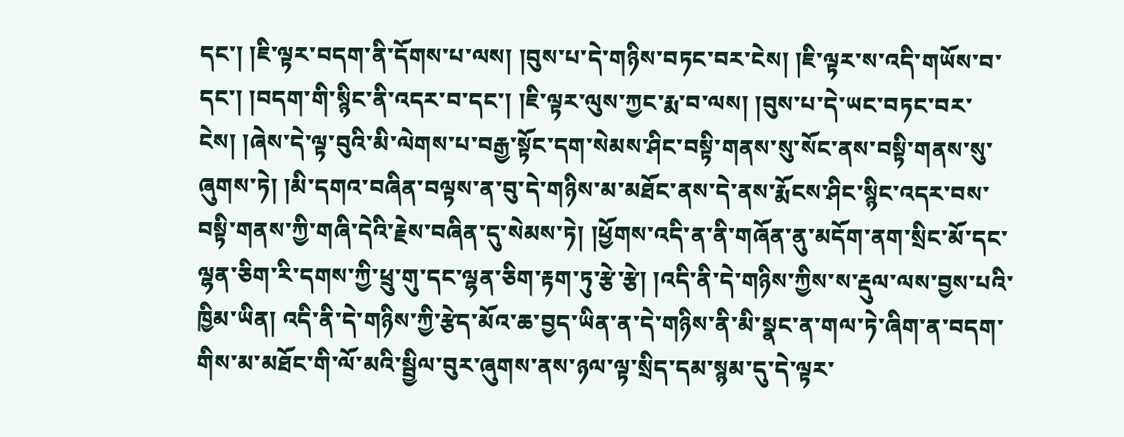དང་། །ཇི་ལྟར་བདག་ནི་དོགས་པ་ལས། །བུས་པ་དེ་གཉིས་བཏང་བར་ངེས། །ཇི་ལྟར་ས་འདི་གཡོས་བ་དང་། །བདག་གི་སྙིང་ནི་འདར་བ་དང་། །ཇི་ལྟར་ལུས་ཀྱང་རྨ་བ་ལས། །བུས་པ་དེ་ཡང་བཏང་བར་ངེས། །ཞེས་དེ་ལྟ་བུའི་མི་ལེགས་པ་བརྒྱ་སྟོང་དག་སེམས་ཤིང་བསྟི་གནས་སུ་སོང་ནས་བསྟི་གནས་སུ་ཞུགས་ཏེ། །མི་དགའ་བཞིན་བལྟས་ན་བུ་དེ་གཉིས་མ་མཐོང་ནས་དེ་ནས་རྨོངས་ཤིང་སྙིང་འདར་བས་བསྟི་གནས་ཀྱི་གཞི་དེའི་རྗེས་བཞིན་དུ་སེམས་ཏེ། །ཕྱོགས་འདི་ན་ནི་གཞོན་ནུ་མདོག་ནག་སྲིང་མོ་དང་ལྷན་ཅིག་རི་དགས་ཀྱི་ཕྲུ་གུ་དང་ལྷན་ཅིག་རྟག་ཏུ་རྩེ་རྩེ། །འདི་ནི་དེ་གཉིས་ཀྱིས་ས་རྡུལ་ལས་བྱས་པའི་ཁྱིམ་ཡིན། འདི་ནི་དེ་གཉིས་ཀྱི་རྩེད་མོའ་ཆ་བྱད་ཡིན་ན་དེ་གཉིས་ནི་མི་སྣང་ན་གལ་ཏེ་ཞིག་ན་བདག་གིས་མ་མཐོང་གི་ལོ་མའི་སྦྱིལ་བུར་ཞུགས་ནས་ཉལ་ལྟ་སྲིད་དམ་སྙམ་དུ་དེ་ལྟར་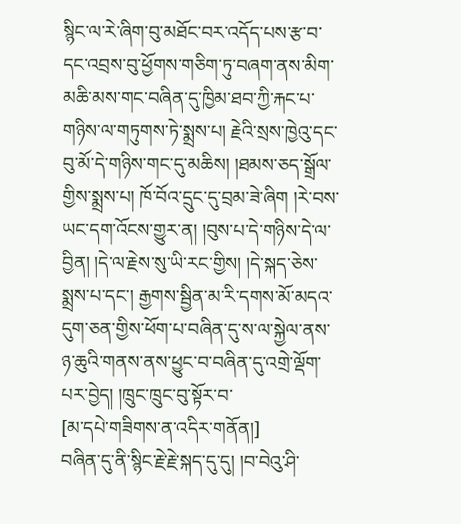སྙིང་ལ་རེ་ཞིག་བུ་མཐོང་བར་འདོད་པས་རྩ་བ་དང་འབྲས་བུ་ཕྱོགས་གཅིག་ཏུ་བཞག་ནས་མིག་མཆི་མས་གང་བཞིན་དུ་ཁྱིམ་ཐབ་ཀྱི་རྐང་པ་གཉིས་ལ་གཏུགས་ཏེ་སྨྲས་པ། རྗེའི་སྲས་ཁྱེའུ་དང་བུ་མོ་དེ་གཉིས་གང་དུ་མཆིས། །ཐམས་ཅད་སྒྲོལ་གྱིས་སྨྲས་པ། ཁོ་བོའ་དྲུང་དུ་བྲམ་ཟེ་ཞིག །རེ་བས་ཡང་དག་འོངས་གྱུར་ན། །བུས་པ་དེ་གཉིས་དེ་ལ་བྱིན། །དེ་ལ་རྗེས་སུ་ཡི་རང་གྱིས། །དེ་སྐད་ཅེས་སྨྲས་པ་དང་། རྒྱགས་སྦྱིན་མ་རི་དགས་མོ་མདའ་དུག་ཅན་གྱིས་ཕོག་པ་བཞིན་དུ་ས་ལ་སྐྱེལ་ནས་ཉ་ཆུའི་གནས་ནས་ཕྱུང་བ་བཞིན་དུ་འགྲེ་ལྡོག་པར་བྱེད། །ཁྲུང་ཁྲུང་བུ་སྟོར་བ་
[མ་དཔེ་གཟིགས་ན་འདིར་གནོན།]
བཞིན་དུ་ནི་སྙིང་རྗེ་རྗེ་སྐད་དུ་དུ། །བ་བེའུ་ཤི་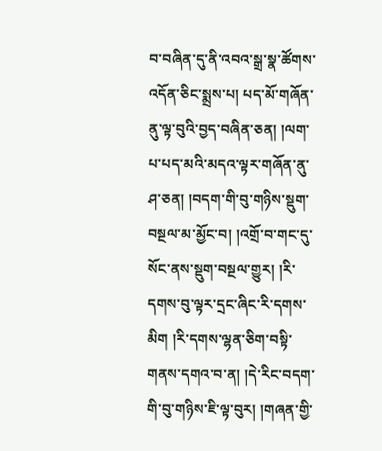བ་བཞིན་དུ་ནི་འབའ་སྒྲ་སྣ་ཚོགས་འདོན་ཅིང་སྨྲས་པ། པད་མོ་གཞོན་ནུ་ལྟ་བུའི་བྱད་བཞིན་ཅན། །ལག་པ་པད་མའི་མདའ་ལྟར་གཞོན་ནུ་ཤ་ཅན། །བདག་གི་བུ་གཉིས་སྡུག་བསྔལ་མ་མྱོང་བ། །འགྲོ་བ་གང་དུ་སོང་ནས་སྡུག་བསྔལ་གྱུར། །རི་དགས་བུ་ལྟར་དྲང་ཞིང་རི་དགས་མིག །རི་དགས་ལྷན་ཅིག་བསྟི་གནས་དགའ་བ་ན། །དེ་རིང་བདག་གི་བུ་གཉིས་ཇི་ལྟ་བུར། །གཞན་གྱི་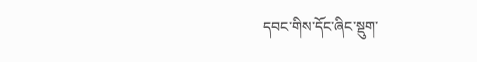དབང་གིས་དོང་ཞིང་སྡུག་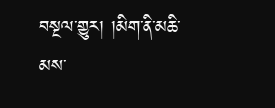བསྔལ་གྱུར། །མིག་ནི་མཆི་ མས་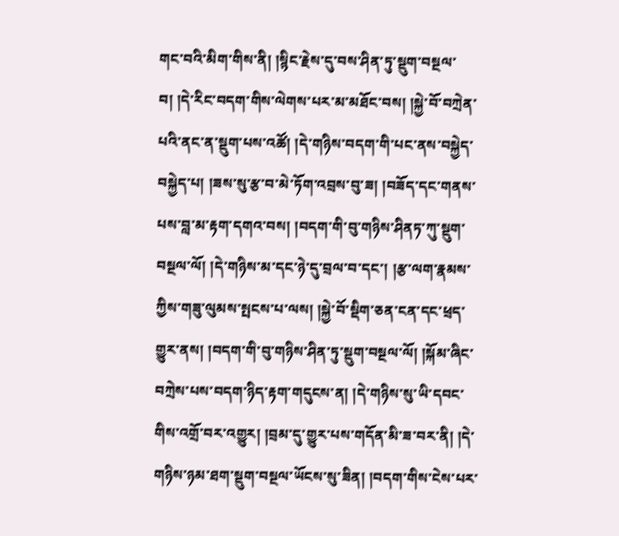གང་བའི་མིག་གིས་ནི། །སྙིང་རྗེས་དུ་བས་ཤིན་ཏུ་སྡུག་བསྔལ་བ། །དེ་རིང་བདག་གིས་ལེགས་པར་མ་མཐོང་བས། །སྐྱེ་བོ་བཀྲེན་པའི་ནང་ན་སྡུག་པས་འཚོ། །དེ་གཉིས་བདག་གི་པང་ནས་བསྐྱེད་བསྐྱེད་པ། །ཟས་སུ་རྩ་བ་མེ་ཏོག་འབྲས་བུ་ཟ། །བཟོད་དང་གནས་པས་བླ་མ་རྟག་དགའ་བས། །བདག་གི་བུ་གཉིས་ཤིནཏ་ཀུ་སྡུག་བསྔལ་ལོ། །དེ་གཉིས་མ་དང་ཉེ་དུ་བྲལ་བ་དང་། །རྩ་ལག་རྣམས་ཀྱིས་གཟུ་ལུམས་སྤངས་པ་ལས། །སྐྱེ་བོ་སྡིག་ཅན་ངན་དང་ཕྲད་གྱུར་ནས། །བདག་གི་བུ་གཉིས་ཤིན་ཏུ་སྡུག་བསྔལ་ལོ། །སྐོམ་ཞིང་བཀྲེས་པས་བདག་ཉིད་རྟག་གདུངས་ན། །དེ་གཉིས་སུ་ཡི་དབང་གིས་འགྲོ་བར་འགྱུར། །བྲམ་དུ་གྱུར་པས་གདོན་མི་ཟ་བར་ནི། །དེ་གཉིས་ཉམ་ཐག་སྡུག་བསྔལ་ཡོངས་སུ་ཟིན། །བདག་གིས་ངེས་པར་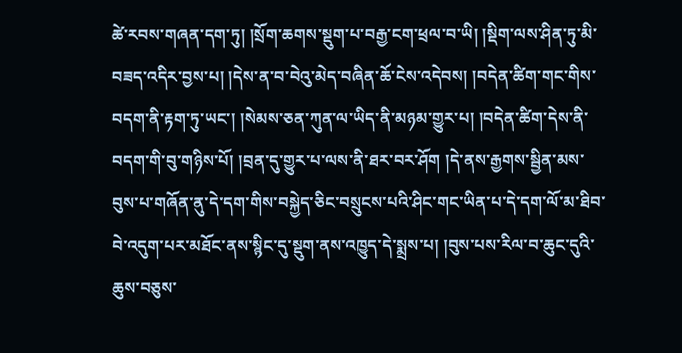ཚེ་རབས་གཞན་དག་ཏུ། །སྲོག་ཆགས་སྡུག་པ་བརྒྱ་ངག་ཕྲལ་བ་ཡི། །སྡིག་ལས་ཤིན་ཏུ་མི་བཟད་འདིར་བྱས་པ། །དེས་ན་བ་བེའུ་མེད་བཞིན་ཆོ་ངེས་འདེབས། །བདེན་ཚིག་གང་གིས་བདག་ནི་རྟག་ཏུ་ཡང་། །སེམས་ཅན་ཀུན་ལ་ཡིད་ནི་མཉམ་གྱུར་པ། །བདེན་ཚིག་དེས་ནི་བདག་གི་བུ་གཉིས་པོ། །བྲན་དུ་གྱུར་པ་ལས་ནི་ཐར་བར་ཤོག །དེ་ནས་རྒྱགས་སྦྱིན་མས་བུས་པ་གཞོན་ནུ་དེ་དག་གིས་བསྐྱེད་ཅིང་བསྲུངས་པའི་ཤིང་གང་ཡིན་པ་དེ་དག་ལོ་མ་ཐིབ་བེ་འདུག་པར་མཐོང་ནས་སྙིང་དུ་སྡུག་ནས་འཁྱུད་དེ་སྨྲས་པ། །བུས་པས་རིལ་བ་ཆུང་དུའི་ཆུས་བཅུས་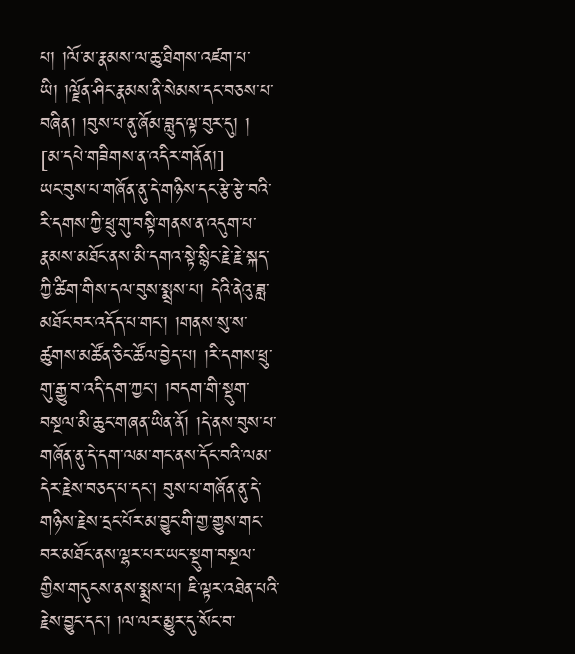པ། །ལོ་མ་རྣམས་ལ་ཆུ་ཐིགས་འཛག་པ་ཡི། །ལྗོན་ཤིང་རྣམས་ནི་སེམས་དང་བཅས་པ་བཞིན། །བུས་པ་ནུ་ཞོམ་བླུད་ལྟ་བུར་དུ། །
[མ་དཔེ་གཟིགས་ན་འདིར་གནོན།]
ཡང་བུས་པ་གཞོན་ནུ་དེ་གཉིས་དང་རྩེ་རྩེ་བའི་རི་དགས་ཀྱི་ཕྲུ་གུ་བསྟི་གནས་ན་འདུག་པ་རྣམས་མཐོང་ནས་མི་དགའ་སྟེ་སྙིང་རྗེ་རྗེ་སྐད་ཀྱི་ཚིག་གིས་དལ་བུས་སྨྲས་པ། དེའི་ནེའུ་ཟླ་མཐོང་བར་འདོད་པ་གང་། །གནས་སུ་ས་ཚུགས་མཚོན་ཅིང་ཚོལ་བྱེད་པ། །རི་དགས་ཕྲུ་གུ་རྒྱུ་བ་འདི་དག་ཀྱང་། །བདག་གི་སྡུག་བསྔལ་མི་ཆུང་གཞན་ཡིན་ནོ། །དེ་ནས་བུས་པ་གཞོན་ནུ་དེ་དག་ལམ་གང་ནས་དོང་བའི་ལམ་དེར་རྗེས་བཅད་པ་དང་། བུས་པ་གཞོན་ནུ་དེ་གཉིས་རྗེས་དྲང་པོར་མ་བྱུང་གི་གྱ་གྱུས་གང་བར་མཐོང་ནས་ལྷར་པར་ཡང་སྡུག་བསྔལ་གྱིས་གདུངས་ནས་སྨྲས་པ། ཇི་ལྟར་འཐེན་པའི་རྗེས་བྱུང་དང་། །ལ་ལར་མྱུར་དུ་སོང་བ་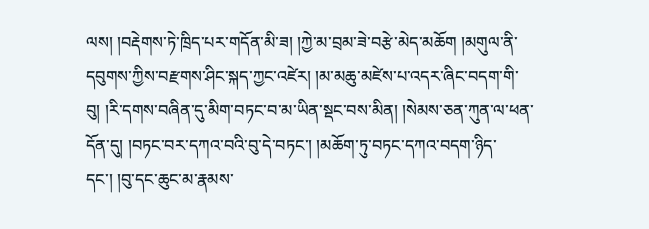ལས། །བརྡེགས་ཏེ་ཁྲིད་པར་གདོན་མི་ཟ། །ཀྱེ་མ་བྲམ་ཟེ་བརྩེ་མེད་མཆོག །མགུལ་ནི་དབུགས་ཀྱིས་བརྫགས་ཤིང་སྐད་ཀྱང་འཛེར། །མ་མཆུ་མཛེས་པ་འདར་ཞིང་བདག་གི་བུ། །རི་དགས་བཞིན་དུ་མིག་བཏང་བ་མ་ཡིན་སྡང་བས་མིན། །སེམས་ཅན་ཀུན་ལ་ཕན་དོན་དུ། །བཏང་བར་དཀའ་བའི་བུ་དེ་བཏང་། །མཆོག་ཏུ་བཏང་དཀའ་བདག་ཉིད་དང་། །བུ་དང་ཆུང་མ་རྣམས་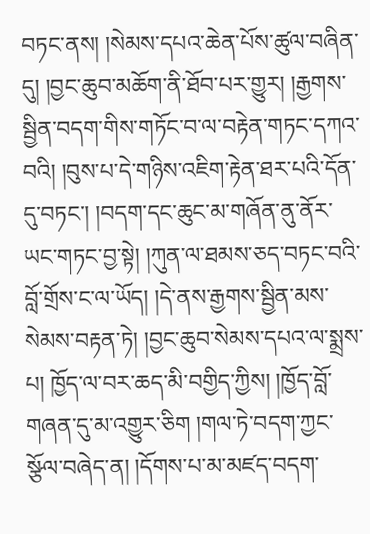བཏང་ནས། །སེམས་དཔའ་ཆེན་པོས་ཚུལ་བཞིན་དུ། །བྱང་ཆུབ་མཆོག་ནི་ཐོབ་པར་གྱུར། །རྒྱགས་སྦྱིན་བདག་གིས་གཏོང་བ་ལ་བརྟེན་གཏང་དཀའ་བའི། །བུས་པ་དེ་གཉིས་འཇིག་རྟེན་ཐར་པའི་དོན་དུ་བཏང་། །བདག་དང་ཆུང་མ་གཞོན་ནུ་ནོར་ཡང་གཏང་བྱ་སྟེ། །ཀུན་ལ་ཐམས་ཅད་བཏང་བའི་བློ་གྲོས་ང་ལ་ཡོད། །དེ་ནས་རྒྱགས་སྦྱིན་མས་སེམས་བརྟན་ཏེ། །བྱང་ཆུབ་སེམས་དཔའ་ལ་སྨྲས་པ། ཁྱོད་ལ་བར་ཆད་མི་བགྱིད་ཀྱིས། །ཁྱོད་བློ་གཞན་དུ་མ་འགྱུར་ཅིག །གལ་ཏེ་བདག་ཀྱང་སྩོལ་བཞེད་ན། །དོགས་པ་མ་མཛད་བདག་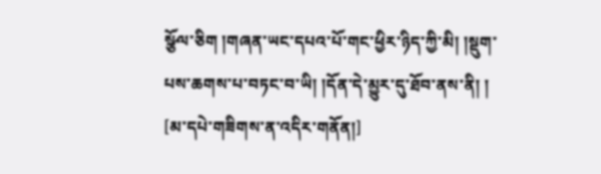སྩོལ་ཅིག །གཞན་ཡང་དཔའ་པོ་གང་ཕྱིར་ཉིད་ཀྱི་མི། །སྡུག་པས་ཆགས་པ་བཏང་བ་ཡི། །དོན་དེ་མྱུར་དུ་ཐོབ་ནས་ནི། །
[མ་དཔེ་གཟིགས་ན་འདིར་གནོན།]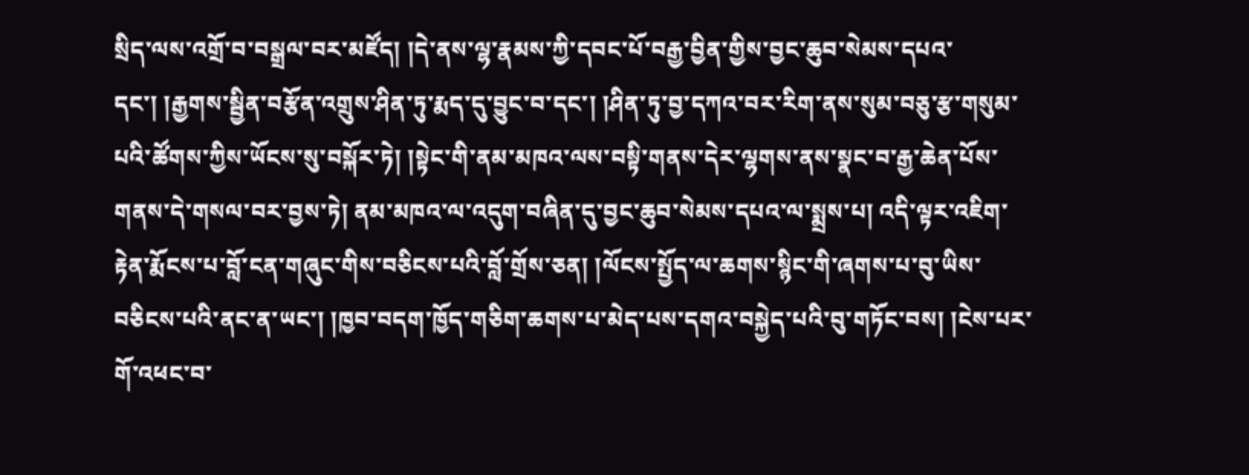སྲིད་ལས་འགྲོ་བ་བསྒྲལ་བར་མཛོད། །དེ་ནས་ལྷ་རྣམས་ཀྱི་དབང་པོ་བརྒྱ་བྱིན་གྱིས་བྱང་ཆུབ་སེམས་དཔའ་དང་། །རྒྱགས་སྦྱིན་བརྩོན་འགྲུས་ཤིན་ཏུ་རྨད་དུ་བྱུང་བ་དང་། །ཤིན་ཏུ་བྱ་དཀའ་བར་རིག་ནས་སུམ་བཅུ་རྩ་གསུམ་པའི་ཚོགས་ཀྱིས་ཡོངས་སུ་བསྐོར་ཏེ། །སྟེང་གི་ནམ་མཁའ་ལས་བསྟི་གནས་དེར་ལྷགས་ནས་སྣང་བ་རྒྱ་ཆེན་པོས་གནས་དེ་གསལ་བར་བྱས་ཏེ། ནམ་མཁའ་ལ་འདུག་བཞིན་དུ་བྱང་ཆུབ་སེམས་དཔའ་ལ་སྨྲས་པ། འདི་ལྟར་འཇིག་རྟེན་རྨོངས་པ་བློ་ངན་གཞུང་གིས་བཅིངས་པའི་བློ་གྲོས་ཅན། །ལོངས་སྤྱོད་ལ་ཆགས་སྙིང་གི་ཞགས་པ་བུ་ཡིས་བཅིངས་པའི་ནང་ན་ཡང་། །ཁྱབ་བདག་ཁྱོད་གཅིག་ཆགས་པ་མེད་པས་དགའ་བསྐྱེད་པའི་བུ་གཏོང་བས། །ངེས་པར་གོ་འཕང་བ་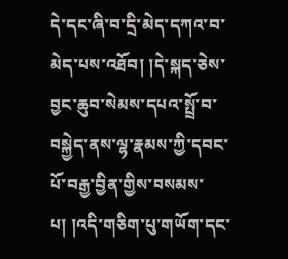དེ་དང་ཞི་བ་དྲི་མེད་དཀའ་བ་མེད་པས་འཐོབ། །དེ་སྐད་ཅེས་བྱང་ཆུབ་སེམས་དཔའ་སྤྲོ་བ་བསྐྱེད་ནས་ལྷ་རྣམས་ཀྱི་དབང་པོ་བརྒྱ་བྱིན་གྱིས་བསམས་པ། །འདི་གཅིག་པུ་གཡོག་དང་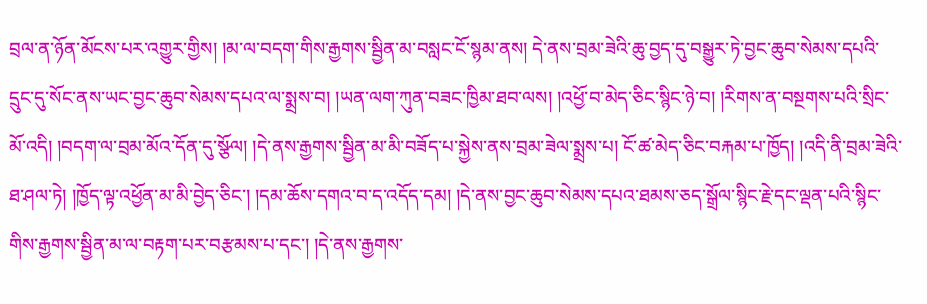བྲལ་ན་ཉོན་མོངས་པར་འགྱུར་གྱིས། །མ་ལ་བདག་གིས་རྒྱགས་སྦྱིན་མ་བསླང་ངོ་སྙམ་ནས། དེ་ནས་བྲམ་ཟེའི་ཆུ་བྱད་དུ་བསྒྱུར་ཏེ་བྱང་ཆུབ་སེམས་དཔའི་དྲུང་དུ་སོང་ནས་ཡང་བྱང་ཆུབ་སེམས་དཔའ་ལ་སྨྲས་བ། །ཡན་ལག་ཀུན་བཟང་ཁྱིམ་ཐབ་ལས། །འཕྱོ་བ་མེད་ཅིང་སྙིང་ཉེ་བ། །རིགས་ན་བསྔགས་པའི་སྲིང་མོ་འདི། །བདག་ལ་བྲམ་མོའ་དོན་དུ་སྩོལ། །དེ་ནས་རྒྱགས་སྦྱིན་མ་མི་བཟོད་པ་སྐྱེས་ནས་བྲམ་ཟེལ་སྨྲས་པ། ངོ་ཚ་མེད་ཅིང་བརྐམ་པ་ཁྱོད། །འདི་ནི་བྲམ་ཟེའི་ཐ་ཤལ་ཏེ། །ཁྱོད་ལྟ་འཕྱོན་མ་མི་བྱེད་ཅིང་། །དམ་ཆོས་དགའ་བ་ད་འདོད་དམ། །དེ་ནས་བྱང་ཆུབ་སེམས་དཔའ་ཐམས་ཅད་སྒྲོལ་སྙིང་རྗེ་དང་ལྡན་པའི་སྙིང་གིས་རྒྱགས་སྦྱིན་མ་ལ་བརྟག་པར་བརྩམས་པ་དང་། །དེ་ནས་རྒྱགས་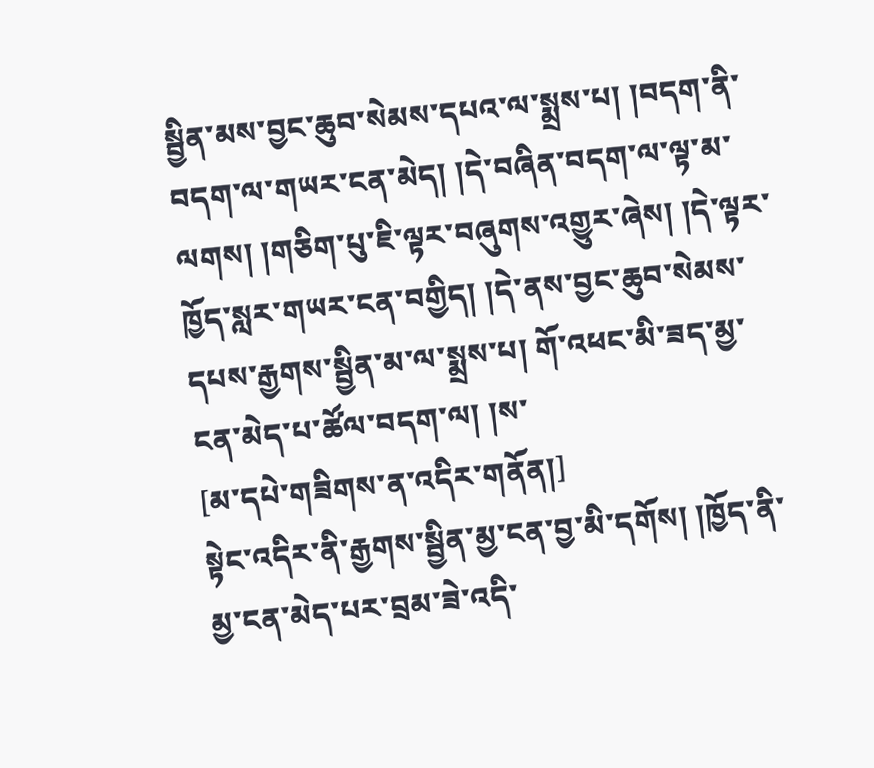སྦྱིན་མས་བྱང་ཆུབ་སེམས་དཔའ་ལ་སྨྲས་པ། །བདག་ནི་བདག་ལ་གཡར་ངན་མེད། །དེ་བཞིན་བདག་ལ་ལྟ་མ་ལགས། །གཅིག་པུ་ཇི་ལྟར་བཞུགས་འགྱུར་ཞེས། །དེ་ལྟར་ཁྱོད་སླར་གཡར་ངན་བགྱིད། །དེ་ནས་བྱང་ཆུབ་སེམས་དཔས་རྒྱགས་སྦྱིན་མ་ལ་སྨྲས་པ། གོ་འཕང་མི་ཟད་མྱ་ངན་མེད་པ་ཚོལ་བདག་ལ། །ས་
[མ་དཔེ་གཟིགས་ན་འདིར་གནོན།]
སྟེང་འདིར་ནི་རྒྱགས་སྦྱིན་མྱ་ངན་བྱ་མི་དགོས། །ཁྱོད་ནི་མྱ་ངན་མེད་པར་བྲམ་ཟེ་འདི་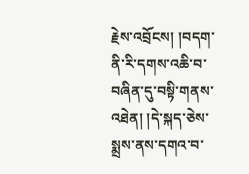རྗེས་འབྲོངས། །བདག་ནི་རི་དགས་འཆི་བ་བཞིན་དུ་བསྟི་གནས་འཐེན། །དེ་སྐད་ཅེས་སྨྲས་ནས་དགའ་བ་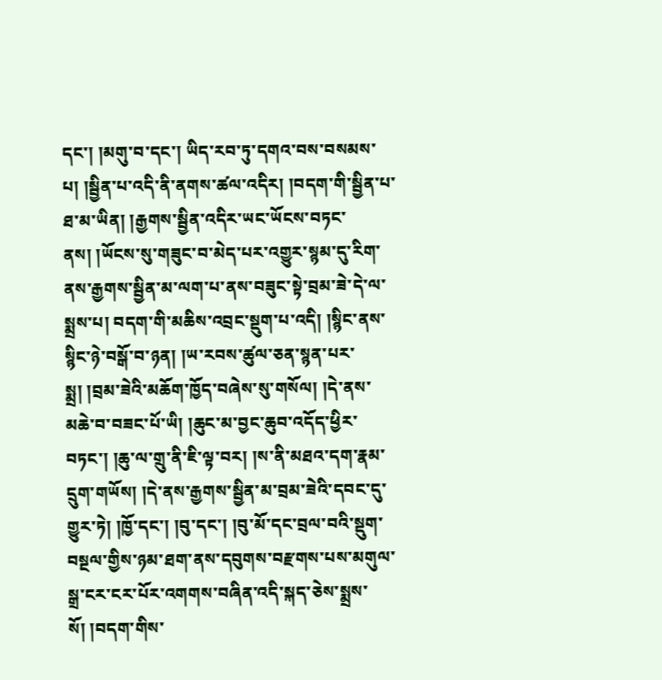དང་། །མགུ་བ་དང་། ཡིད་རབ་ཏུ་དགའ་བས་བསམས་པ། །སྦྱིན་པ་འདི་ནི་ནགས་ཚལ་འདིར། །བདག་གི་སྦྱིན་པ་ཐ་མ་ཡིན། །རྒྱགས་སྦྱིན་འདིར་ཡང་ཡོངས་བཏང་ནས། །ཡོངས་སུ་གཟུང་བ་མེད་པར་འགྱུར་སྙམ་དུ་རིག་ནས་རྒྱགས་སྦྱིན་མ་ལག་པ་ནས་བཟུང་སྟེ་བྲམ་ཟེ་དེ་ལ་སྨྲས་པ། བདག་གི་མཆིས་འབྲང་སྡུག་པ་འདི། །སྙིང་ནས་སྙིང་ཉེ་བསྒོ་བ་ཉན། །ཡ་རབས་ཚུལ་ཅན་སྙན་པར་སྨྲ། །བྲམ་ཟེའི་མཆོག་ཁྱོད་བཞེས་སུ་གསོལ། །དེ་ནས་མཆེ་བ་བཟང་པོ་ཡི། །ཆུང་མ་བྱང་ཆུབ་འདོད་ཕྱིར་བཏང་། །ཆུ་ལ་གྲུ་ནི་ཇི་ལྟ་བར། །ས་ནི་མཐའ་དག་རྣམ་དྲུག་གཡོས། །དེ་ནས་རྒྱགས་སྦྱིན་མ་བྲམ་ཟེའི་དབང་དུ་གྱུར་ཏེ། །ཁྱོ་དང་། །བུ་དང་། །བུ་མོ་དང་བྲལ་བའི་སྡུག་བསྔལ་གྱིས་ཉམ་ཐག་ནས་དབུགས་བརྫགས་པས་མགུལ་སྒྲ་ངར་ངར་པོར་འགགས་བཞིན་འདི་སྐད་ཅེས་སྨྲས་སོ། །བདག་གིས་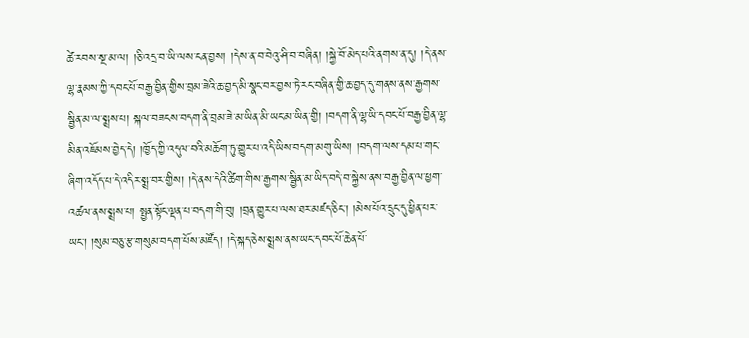ཚེ་རབས་སྔ་མ་ལ། །ཅི་འདྲ་བ་ཡི་ལས་ངན་བྱས། །དེས་ན་བ་བེའུ་ཤི་བ་བཞིན། །སྐྱེ་བོ་མེད་པའི་ནགས་ན་དུ། །དེ་ནས་ལྷ་རྣམས་ཀྱི་དབང་པོ་བརྒྱ་བྱིན་གྱིས་བྲམ་ཟེའི་ཆ་བྱད་མི་སྣང་བར་བྱས་ཏེ་རང་བཞིན་གྱི་ཆ་བྱད་དུ་གནས་ནས་རྒྱགས་སྦྱིན་མ་ལ་སྨྲས་པ། སྐལ་བཟངས་བདག་ནི་བྲམ་ཟེ་མ་ཡིན་མི་ཡང་མ་ཡིན་གྱི། །བདག་ནི་ལྷ་ཡི་དབང་པོ་བརྒྱ་བྱིན་ལྷ་མིན་འཇོམས་བྱེད་དེ། །ཁྱོད་ཀྱི་འདུལ་བའི་མཆོག་ཏུ་གྱུར་པ་འདི་ཡིས་བདག་མགུ་ཡིས། །བདག་ལས་དམ་པ་གང་ཞིག་འདོད་པ་དེ་འདིར་སྨྲ་བར་གྱིས། །དེ་ནས་དེའི་ཚིག་གིས་རྒྱགས་སྦྱིན་མ་ཡིད་བདེ་བ་སྐྱེས་ནས་བརྒྱ་བྱིན་ལ་ཕྱག་འཚལ་ནས་སྨྲས་པ། སྤྱན་སྟོང་ལྡན་པ་བདག་གི་བུ། །བྲན་གྱུར་པ་ལས་ཐར་མཛད་ཅིང་། །མེས་པོའ་དྲུང་དུ་ཕྱིན་པར་ཡང་། །སུམ་བཅུ་རྩ་གསུམ་བདག་པོས་མཛོད། །དེ་སྐད་ཅེས་སྨྲས་ནས་ཡང་དབང་པོ་ཆེན་པོ་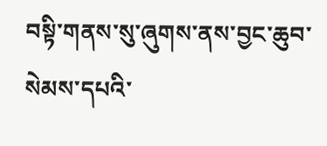བསྟི་གནས་སུ་ཞུགས་ནས་བྱང་ཆུབ་སེམས་དཔའི་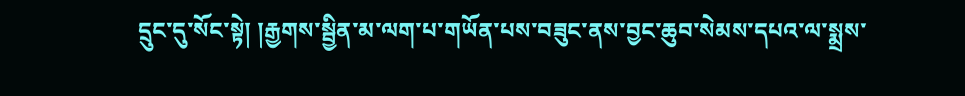དྲུང་དུ་སོང་སྟེ། །རྒྱགས་སྦྱིན་མ་ལག་པ་གཡོན་པས་བཟུང་ནས་བྱང་ཆུབ་སེམས་དཔའ་ལ་སྨྲས་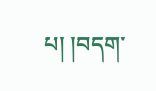པ། །བདག་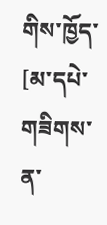གིས་ཁྱོད་
[མ་དཔེ་གཟིགས་ན་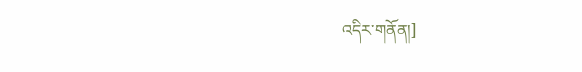འདིར་གནོན།]